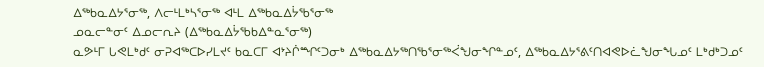ᐃᖅᑲᓇᐃᔭᕐᓂᖅ, ᐱᓕᒻᒪᒃᓴᕐᓂᖅ ᐊᒻᒪ ᐃᖅᑲᓇᐃᔮᖃᕐᓂᖅ
ᓄᓇᓕᓐᓂᑦ ᐃᓄᓕᕆᔨ (ᐃᖅᑲᓇᐃᔮᖃᑲᐃᓐᓇᕐᓂᖅ)
ᓇᕗᒻᒥ ᒐᕙᒪᒃᑯᑦ ᓂᕈᐊᖅᑕᐅᓯᒪᔪᑦ ᑲᓇᑕᒥ ᐊᔾᔨᒌᙱᑦᑐᓂᒃ ᐃᖅᑲᓇᐃᔭᖅᑎᖃᕐᓂᖅᐹᖑᓂᖏᓐᓄᑦ, ᐃᖅᑲᓇᐃᔭᕐᕕᑦᑎᐊᕙᐅᓛᖑᓂᖓᓄᑦ ᒪᒃᑯᒃᑐᓄᑦ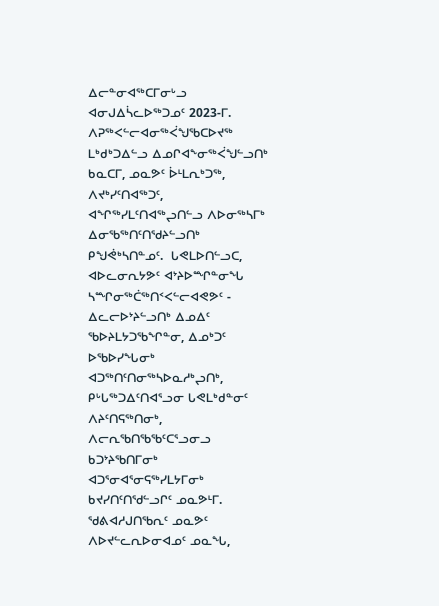ᐃᓕᓐᓂᐊᖅᑕᒥᓂᒡᓗ ᐊᓂᒍᐃᓵᓚᐅᖅᑐᓄᑦ 2023-ᒥ. ᐱᕈᖅᐸᓪᓕᐊᓂᖅᐹᖑᖃᑕᐅᔪᖅ ᒪᒃᑯᒃᑐᐃᓪᓗ ᐃᓄᒋᐊᖕᓂᖅᐹᖑᓪᓗᑎᒃ ᑲᓇᑕᒥ, ᓄᓇᕗᑦ ᐆᒻᒪᕆᒃᑐᖅ, ᐱᔪᒃᓯᑦᑎᐊᖅᑐᑦ, ᐊᖏᖅᓯᒪᑦᑎᐊᖅᖢᑎᓪᓗ ᐱᐅᓂᖅᓴᒥᒃ ᐃᓂᖃᖅᑎᑦᑎᖁᔨᓪᓗᑎᒃ ᑭᖑᕚᒃᓴᑎᓐᓄᑦ.  ᒐᕙᒪᐅᑎᓪᓗᑕ, ᐊᐅᓚᓂᕆᔭᕗᑦ ᐊᔾᔨᐅᙱᓐᓂᖓ ᓴᙱᓂᖅᑖᖅᑎᑉᐸᓪᓕᐊᕙᕗᑦ - ᐃᓚᓕᐅᔾᔨᓪᓗᑎᒃ ᐃᓄᐃᑦ ᖃᐅᔨᒪᔭᑐᖃᖏᓐᓂ, ᐃᓄᒃᑐᑦ ᐅᖃᐅᓯᖓᓂᒃ ᐊᑐᖅᑎᑦᑎᓂᖅᓴᐅᓇᓱᒃᖢᑎᒃ, ᑭᒡᒐᖅᑐᐃᑦᑎᐊᕐᓗᓂ ᒐᕙᒪᒃᑯᓐᓂᑦ ᐱᔨᑦᑎᕋᖅᑎᓂᒃ, ᐱᓕᕆᖃᑎᖃᖃᑦᑕᕐᓗᓂᓗ ᑲᑐᔾᔨᖃᑎᒥᓂᒃ ᐊᑐᕐᓂᐊᕐᓂᕋᖅᓯᒪᔭᒥᓂᒃ ᑲᔪᓯᑎᑦᑎᖁᓪᓗᒋᑦ ᓄᓇᕗᒻᒥ. ᖁᕕᐊᓱᒍᑎᖃᕆᑦ ᓄᓇᕗᑦ ᐱᐅᔪᓪᓚᕆᐅᓂᐊᓄᑦ ᓄᓇᖓ,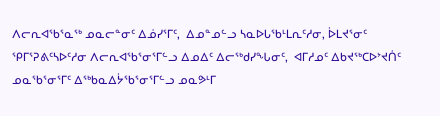ᐱᓕᕆᐊᖃᕐᓇᖅ ᓄᓇᓕᓐᓂᑦ ᐃᓅᓯᕐᒥᑦ,  ᐃᓄᓐᓄᓪᓗ ᓴᓇᐅᒐᖃᒻᒪᕆᑦᓱᓂ, ᐆᒪᔪᕐᓂᑦ ᕿᒥᕐᕈᕕᑦᓴᐅᑦᓱᓂ ᐱᓕᕆᐊᖃᕐᓂᕐᒥᓪᓗ ᐃᓄᐃᑦ ᐃᓕᖅᑯᓯᖓᓂᑦ,  ᐊᒥᓱᓄᑦ ᐃᑲᔪᖅᑕᐅᔾᔪᑏᑦ ᓄᓇᖃᕐᓂᕐᒥᑦ ᐃᖅᑲᓇᐃᔮᖃᕐᓂᕐᒥᓪᓗ ᓄᓇᕗᒻᒥ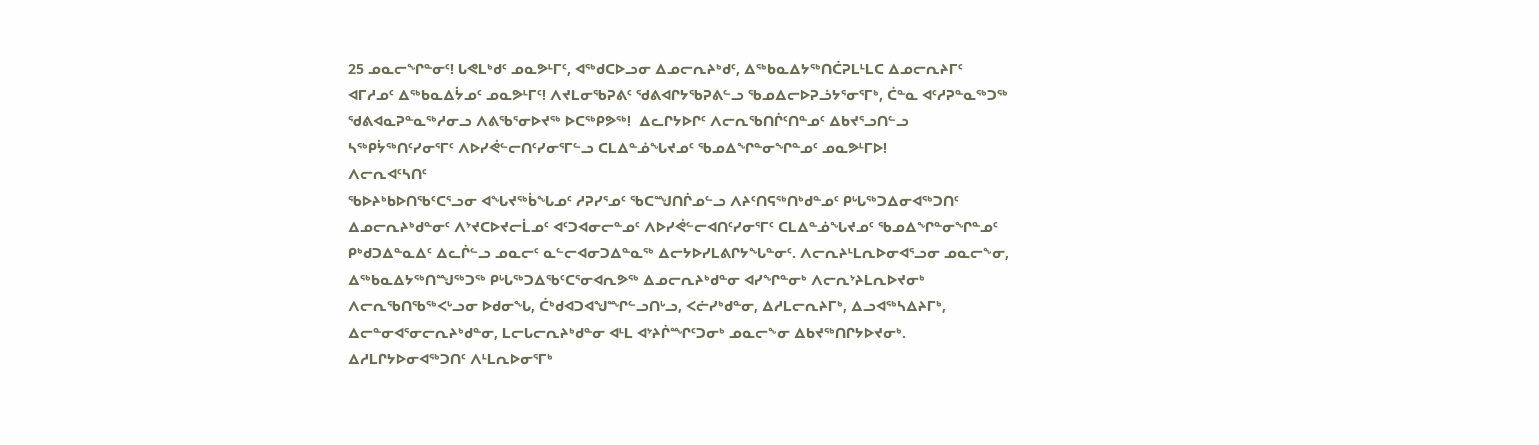25 ᓄᓇᓕᖏᓐᓂᑦ! ᒐᕙᒪᒃᑯᑦ ᓄᓇᕗᒻᒥᑦ, ᐊᖅᑯᑕᐅᓗᓂ ᐃᓄᓕᕆᔨᒃᑯᑦ, ᐃᖅᑲᓇᐃᔭᖅᑎᑖᕈᒪᒻᒪᑕ ᐃᓄᓕᕆᔨᒥᑦ ᐊᒥᓱᓄᑦ ᐃᖅᑲᓇᐃᔮᓄᑦ ᓄᓇᕗᒻᒥᑦ! ᐱᔪᒪᓂᖃᕈᕕᑦ ᖁᕕᐊᒋᔭᖃᕈᕕᓪᓗ ᖃᓄᐃᓕᐅᕈᓘᔭᕐᓂᕐᒥᒃ, ᑖᓐᓇ ᐊᑦᓱᕈᓐᓇᖅᑐᖅ ᖁᕕᐊᓇᕈᓐᓇᖅᓱᓂᓗ ᐱᕕᖃᕐᓂᐅᔪᖅ ᐅᑕᖅᑭᕗᖅ!  ᐃᓚᒋᔭᐅᒋᑦ ᐱᓕᕆᖃᑎᒌᑦᑎᓐᓄᑦ ᐃᑲᔪᕐᓗᑎᓪᓗ ᓴᖅᑭᔮᖅᑎᑦᓯᓂᕐᒥᑦ ᐱᐅᓯᕚᓪᓕᑎᑦᓯᓂᕐᒥᓪᓗ ᑕᒪᐃᓐᓅᖓᔪᓄᑦ ᖃᓄᐃᖏᓐᓂᖏᓐᓄᑦ ᓄᓇᕗᒻᒥᐅ!
ᐱᓕᕆᐊᑦᓴᑎᑦ
ᖃᐅᔨᒃᑲᐅᑎᖃᑦᑕᕐᓗᓂ ᐊᖓᔪᖅᑳᖓᓄᑦ ᓱᕈᓯᕐᓄᑦ ᖃᑕᙳᑎᒌᓄᓪᓗ ᐱᔨᑦᑎᕋᖅᑎᒃᑯᓐᓄᑦ ᑭᒡᒐᖅᑐᐃᓂᐊᖅᑐᑎᑦ ᐃᓄᓕᕆᔨᒃᑯᓐᓂᑦ ᐱᔾᔪᑕᐅᔪᓕᒫᓄᑦ ᐊᑦᑐᐊᓂᓕᓐᓄᑦ ᐱᐅᓯᕚᓪᓕᐊᑎᑦᓯᓂᕐᒥᑦ ᑕᒪᐃᓐᓅᖓᔪᓄᑦ ᖃᓄᐃᖏᓐᓂᖏᓐᓄᑦ ᑭᒃᑯᑐᐃᓐᓇᐃᑦ ᐃᓚᒌᓪᓗ ᓄᓇᓕᑦ ᓇᓪᓕᐊᓂᑐᐃᓐᓇᖅ ᐃᓕᔭᐅᓯᒪᕕᒋᔭᖓᓐᓂᑦ. ᐱᓕᕆᔨᒻᒪᕆᐅᓂᐊᕐᓗᓂ ᓄᓇᓕᖕᓂ, ᐃᖅᑲᓇᐃᔭᖅᑎᙳᖅᑐᖅ ᑭᒡᒐᖅᑐᐃᖃᑦᑕᕐᓂᐊᕆᕗᖅ ᐃᓄᓕᕆᔨᒃᑯᓐᓂ ᐊᓯᖏᓐᓂᒃ ᐱᓕᕆᔾᔨᒪᕆᐅᔪᓂᒃ ᐱᓕᕆᖃᑎᖃᖅᐸᒡᓗᓂ ᐅᑯᓂᖓ, ᑖᒃᑯᐊᑐᐊᖑᙱᓪᓗᑎᒡᓗ, ᐸᓖᓯᒃᑯᓐᓂ, ᐃᓱᒪᓕᕆᔨᒥᒃ, ᐃᓗᐊᖅᓴᐃᔨᒥᒃ, ᐃᓕᓐᓂᐊᕐᓂᓕᕆᔨᒃᑯᓐᓂ, ᒪᓕᒐᓕᕆᔨᒃᑯᓐᓂ ᐊᒻᒪ ᐊᔾᔨᒌᙱᑦᑐᓂᒃ ᓄᓇᓕᖕᓂ ᐃᑲᔪᖅᑎᒋᔭᐅᔪᓂᒃ.  ᐃᓱᒪᒋᔭᐅᓂᐊᖅᑐᑎᑦ ᐱᒻᒪᕆᐅᓂᕐᒥᒃ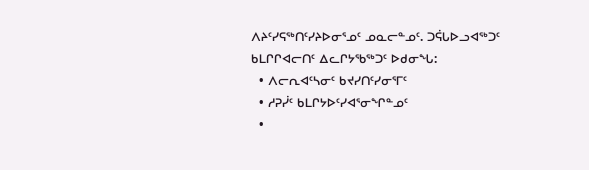ᐱᔨᑦᓯᕋᖅᑎᑦᓯᔨᐅᓂᕐᓄᑦ ᓄᓇᓕᓐᓄᑦ. ᑐᕌᒐᐅᓗᐊᖅᑐᑦ ᑲᒪᒋᒋᐊᓕᑎᑦ ᐃᓚᒋᔭᖃᖅᑐᑦ ᐅᑯᓂᖓ:
  • ᐱᓕᕆᐊᑦᓴᓂᑦ ᑲᔪᓯᑎᑦᓯᓂᕐᒥᑦ
  • ᓱᕈᓰᑦ ᑲᒪᒋᔭᐅᑦᓯᐊᕐᓂᖏᓐᓄᑦ
  •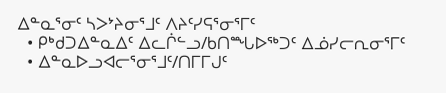ᐃᓐᓇᕐᓂᑦ ᓴᐳᔾᔨᓂᕐᒧᑦ ᐱᔨᑦᓯᕋᕐᓂᕐᒥᑦ
  • ᑭᒃᑯᑐᐃᓐᓇᐃᑦ ᐃᓚᒌᓪᓗ/ᑲᑎᙵᐅᖅᑐᑦ ᐃᓅᓯᓕᕆᓂᕐᒥᑦ
  • ᐃᓐᓇᐅᓗᐊᓕᕐᓂᕐᒧᑦ/ᑎᒥᒥᒍᑦ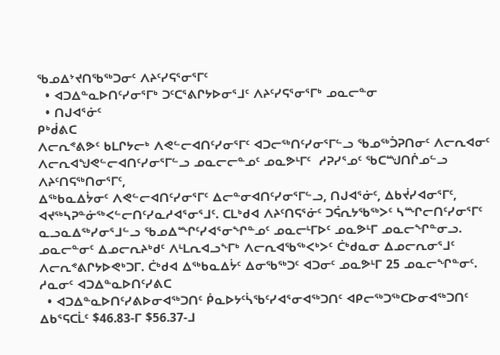ᖃᓄᐃᔾᔪᑎᖃᖅᑐᓂᑦ ᐱᔨᑦᓯᕋᕐᓂᕐᒥᑦ
  • ᐊᑐᐃᓐᓇᐅᑎᑦᓯᓂᕐᒥᒃ ᑐᑦᑕᕐᕕᒋᔭᐅᓂᕐᒧᑦ ᐱᔨᑦᓯᕋᕐᓂᕐᒥᒃ ᓄᓇᓕᓐᓂ
  • ᑎᒍᐊᕐᓃᑦ
ᑭᒃᑰᕕᑕ
ᐱᓕᕆᕝᕕᕗᑦ ᑲᒪᒋᔭᓕᒃ ᐱᕙᓪᓕᐊᑎᑦᓯᓂᕐᒥᑦ ᐊᑐᓕᖅᑎᑦᓯᓂᕐᒥᓪᓗ ᖃᓄᖅᑑᕈᑎᓂᑦ ᐱᓕᕆᐊᓂᑦ ᐱᓕᕆᐊᖑᕙᓪᓕᐊᑎᑦᓯᓂᕐᒥᓪᓗ ᓄᓇᓕᓕᓐᓄᑦ ᓄᓇᕗᒻᒥᑦ  ᓱᕈᓯᕐᓄᑦ ᖃᑕᙳᑎᒌᓄᓪᓗ ᐱᔨᑦᑎᕋᖅᑎᓂᕐᒥᑦ,
ᐃᖅᑲᓇᐃᔮᓂᑦ ᐱᕙᓪᓕᐊᑎᑦᓯᓂᕐᒥᑦ ᐃᓕᓐᓂᐊᑎᑦᓯᓂᕐᒥᓪᓗ, ᑎᒍᐊᕐᓃᑦ, ᐃᑲᔫᓯᐊᓂᕐᒥᑦ, ᐊᔪᖅᓴᕈᓐᓃᖅᐸᓪᓕᑎᑦᓯᓇᓱᐊᕐᓂᕐᒧᑦ. ᑕᒪᒃᑯᐊ ᐱᔨᑦᑎᕋᕐᓃᑦ ᑐᕌᕆᔭᖃᖅᐳᑦ ᓴᙱᓕᑎᑦᓯᓂᕐᒥᑦ ᓇᓗᓇᐃᖅᓯᓂᕐᒧᓪᓗ ᖃᓄᐃᙱᑦᓯᐊᕐᓂᖏᓐᓄᑦ ᓄᓇᓕᒻᒥᐅᑦ ᓄᓇᕗᒻᒥ ᓄᓇᓕᖏᓐᓂᓗ.
ᓄᓇᓕᓐᓂᑦ ᐃᓄᓕᕆᔨᒃᑯᑦ ᐱᒻᒪᕆᐊᓗᖕᒥᒃ ᐱᓕᕆᐊᖃᖅᐸᒃᐳᑦ ᑖᒃᑯᓇᓂ ᐃᓄᓕᕆᓂᕐᒧᑦ ᐱᓕᕆᕝᕕᒋᔭᐅᕙᒃᑐᒥ. ᑖᒃᑯᐊ ᐃᖅᑲᓇᐃᔮᑦ ᐃᓂᖃᖅᑐᑦ ᐊᑐᓂᑦ ᓄᓇᕗᒻᒥ 25 ᓄᓇᓕᖏᓐᓂᑦ.
ᓱᓇᓂᑦ ᐊᑐᐃᓐᓇᐅᑎᑦᓯᕕᑕ
  • ᐊᑐᐃᓐᓇᐅᑎᑦᓯᕕᐅᓂᐊᖅᑐᑎᑦ ᑮᓇᐅᔭᑦᓵᖃᑦᓯᐊᕐᓂᐊᖅᑐᑎᑦ ᐊᑭᓕᖅᑐᖅᑕᐅᓂᐊᖅᑐᑎᑦ ᐃᑲᕐᕋᑕᒫᑦ $46.83-ᒥ $56.37-ᒧ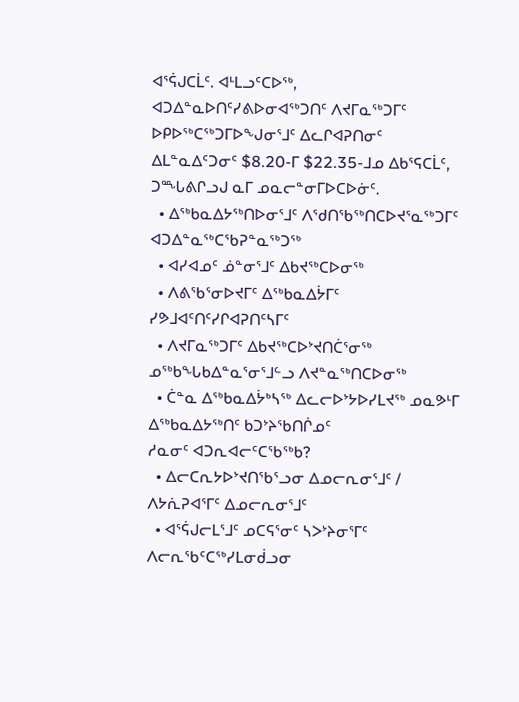ᐊᕐᕌᒍᑕᒫᑦ. ᐊᒻᒪᓗᑦᑕᐅᖅ, ᐊᑐᐃᓐᓇᐅᑎᑦᓯᕕᐅᓂᐊᖅᑐᑎᑦ ᐱᔪᒥᓇᖅᑐᒥᑦ ᐅᑭᐅᖅᑕᖅᑐᒥᐅᖑᓂᕐᒧᑦ ᐃᓚᒋᐊᕈᑎᓂᑦ ᐃᒪᓐᓇᐃᑦᑐᓂᑦ $8.20-ᒥ $22.35-ᒧᓄ ᐃᑲᕐᕋᑕᒫᑦ, ᑐᙵᕕᒋᓗᒍ ᓇᒥ ᓄᓇᓕᓐᓂᒥᐅᑕᐅᓃᑦ.
  • ᐃᖅᑲᓇᐃᔭᖅᑎᐅᓂᕐᒧᑦ ᐱᖁᑎᖃᖅᑎᑕᐅᔪᕐᓇᖅᑐᒥᑦ ᐊᑐᐃᓐᓇᖅᑕᖃᕈᓐᓇᖅᑐᖅ
  • ᐊᓯᐊᓄᑦ ᓅᓐᓂᕐᒧᑦ ᐃᑲᔪᖅᑕᐅᓂᖅ
  • ᐱᕕᖃᕐᓂᐅᔪᒥᑦ ᐃᖅᑲᓇᐃᔮᒥᑦ ᓯᕗᒧᐊᑦᑎᑦᓯᒋᐊᕈᑎᑦᓴᒥᑦ
  • ᐱᔪᒥᓇᖅᑐᒥᑦ ᐃᑲᔪᖅᑕᐅᔾᔪᑎᑖᕐᓂᖅ ᓄᖅᑲᖓᑲᐃᓐᓇᕐᓂᕐᒧᓪᓗ ᐱᔪᓐᓇᖅᑎᑕᐅᓂᖅ
  • ᑖᓐᓇ ᐃᖅᑲᓇᐃᔮᒃᓴᖅ ᐃᓚᓕᐅᔾᔭᐅᓯᒪᔪᖅ ᓄᓇᕗᒻᒥ ᐃᖅᑲᓇᐃᔭᖅᑎᑦ ᑲᑐᔾᔨᖃᑎᒌᓄᑦ
ᓱᓇᓂᑦ ᐊᑐᕆᐊᓕᑦᑕᖃᖅᑲ?
  • ᐃᓕᑕᕆᔭᐅᔾᔪᑎᖃᕐᓗᓂ ᐃᓄᓕᕆᓂᕐᒧᑦ / ᐱᔭᕇᕈᐊᕐᒥᑦ ᐃᓄᓕᕆᓂᕐᒧᑦ
  • ᐊᕐᕌᒍᓕᒪᕐᒧᑦ ᓄᑕᕋᕐᓂᑦ ᓴᐳᔾᔨᓂᕐᒥᑦ ᐱᓕᕆᖃᑦᑕᖅᓯᒪᓂᑰᓗᓂ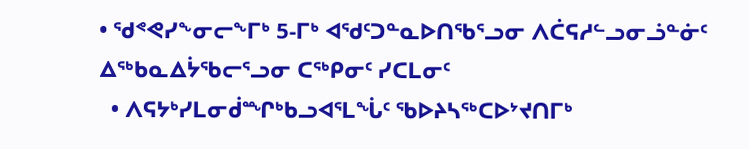• ᖁᕝᕙᓯᖕᓂᓕᖕᒥᒃ 5-ᒥᒃ ᐊᖁᑦᑐᓐᓇᐅᑎᖃᕐᓗᓂ ᐱᑖᕋᓱᓪᓗᓂᓘᓐᓃᑦ ᐃᖅᑲᓇᐃᔮᖃᓕᕐᓗᓂ ᑕᖅᑭᓂᑦ ᓯᑕᒪᓂᑦ
  • ᐱᕋᔭᒃᓯᒪᓂᑰᙱᒃᑲᓗᐊᕐᒪᖔᑦ ᖃᐅᔨᓴᖅᑕᐅᔾᔪᑎᒥᒃ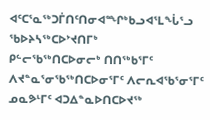ᐊᑦᑕᕐᓇᖅᑐᒦᑎᑦᑎᓂᐊᙱᒃᑲᓗᐊᕐᒪᖔᕐᓗ ᖃᐅᔨᓴᖅᑕᐅᔾᔪᑎᒥᒃ
ᑭᓪᓕᖃᖅᑎᑕᐅᓂᓕᒃ ᑎᑎᖅᑲᕐᒥᑦ ᐱᔪᓐᓇᕐᓂᖃᖅᑎᑕᐅᓂᕐᒥᑦ ᐱᓕᕆᐊᖃᕐᓂᕐᒥᑦ ᓄᓇᕗᒻᒥᑦ ᐊᑐᐃᓐᓇᐅᑎᑕᐅᔪᖅ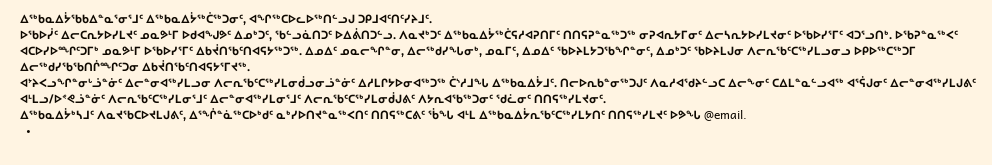ᐃᖅᑲᓇᐃᔮᖃᑲᐃᓐᓇᕐᓂᕐᒧᑦ ᐃᖅᑲᓇᐃᔮᖅᑖᖅᑐᓂᑦ, ᐊᖏᖅᑕᐅᓚᐅᖅᑎᓪᓗᒍ ᑐᑭᒧᐊᑦᑎᑦᓯᔨᒧᑦ.
ᐅᖃᐅᓰᑦ ᐃᓕᑕᕆᔭᐅᓯᒪᔪᑦ ᓄᓇᕗᒻᒥ ᐅᑯᐊᖑᕗᑦ ᐃᓄᒃᑐᑦ, ᖃᓪᓗᓈᑎᑐᑦ ᐅᐃᕖᑎᑐᓪᓗ. ᐱᓇᔪᒃᑐᑦ ᐃᖅᑲᓇᐃᔮᖅᑖᕋᓱᐊᕈᑎᒥᑦ ᑎᑎᕋᕈᓐᓇᖅᑐᖅ ᓂᕈᐊᕆᔭᒥᓂᑦ ᐃᓕᓴᕆᔭᐅᓯᒪᔪᓂᑦ ᐅᖃᐅᓯᕐᒥᑦ ᐊᑐᕐᓗᑎᒃ. ᐅᖃᕈᓐᓇᖅᐸᑦ ᐊᑕᐅᓯᐅᙱᑦᑐᒥᒃ ᓄᓇᕗᒻᒥ ᐅᖃᐅᓯᕐᒥᑦ ᐃᑲᔫᑎᖃᑦᑎᐊᕋᔭᖅᑐᖅ. ᐃᓄᐃᑦ ᓄᓇᓕᖏᓐᓂ, ᐃᓕᖅᑯᓯᖓᓂᒃ, ᓄᓇᒥᑦ, ᐃᓄᐃᑦ ᖃᐅᔨᒪᔭᑐᖃᖏᓐᓂᑦ, ᐃᓄᒃᑐᑦ ᖃᐅᔨᒪᒍᓂ ᐱᓕᕆᖃᑦᑕᖅᓯᒪᓗᓂᓗ ᐅᑭᐅᖅᑕᖅᑐᒥ ᐃᓕᖅᑯᓯᖃᖃᑎᒌᙱᑦᑐᓂ ᐃᑲᔫᑎᖃᑦᑎᐊᕋᔭᕐᒥᔪᖅ.
ᐊᔾᔨᐸᓗᖏᓐᓂᒡᓘᓐᓃᑦ ᐃᓕᓐᓂᐊᖅᓯᒪᓗᓂ ᐱᓕᕆᖃᑦᑕᖅᓯᒪᓂᑰᓗᓂᓘᓐᓃᑦ ᐃᓱᒪᒋᔭᐅᓂᐊᖅᑐᖅ ᑖᔅᓱᒧᖓ ᐃᖅᑲᓇᐃᔮᒧᑦ. ᑎᓕᐅᕆᑲᓐᓂᖅᑐᒍᑦ ᐱᓇᓱᐊᖁᔨᓪᓗᑕ ᐃᓕᖕᓂᑦ ᑕᐃᒪᓐᓇᓪᓗᐊᖅ ᐊᕐᕌᒍᓂᑦ ᐃᓕᓐᓂᐊᖅᓯᒪᒍᕕᑦ ᐊᒻᒪᓗ/ᐅᕝᕙᓘᓐᓃᑦ ᐱᓕᕆᖃᑦᑕᖅᓯᒪᓂᕐᒧᑦ ᐃᓕᓐᓂᐊᖅᓯᒪᓂᕐᒧᑦ ᐱᓕᕆᖃᑦᑕᖅᓯᒪᓂᑰᒍᕕᑦ ᐱᔭᕆᐊᖃᖅᑐᓂᑦ ᖁᓛᓂᑦ ᑎᑎᕋᖅᓯᒪᔪᓂᑦ.
ᐃᖅᑲᓇᐃᔮᒃᓴᒧᑦ ᐱᓇᔪᖃᑕᐅᔪᒪᒍᕕᑦ, ᐃᕐᖐᓐᓈᖅᑕᐅᒃᑯᑦ ᓇᒃᓯᐅᑎᔪᓐᓇᖅᐸᑎᑦ ᑎᑎᕋᖅᑕᕕᑦ ᖄᖓ ᐊᒻᒪ ᐃᖅᑲᓇᐃᔮᕆᖃᑦᑕᖅᓯᒪᔭᑎᑦ ᑎᑎᕋᖅᓯᒪᔪᑦ ᐅᕗᖓ @email.
  •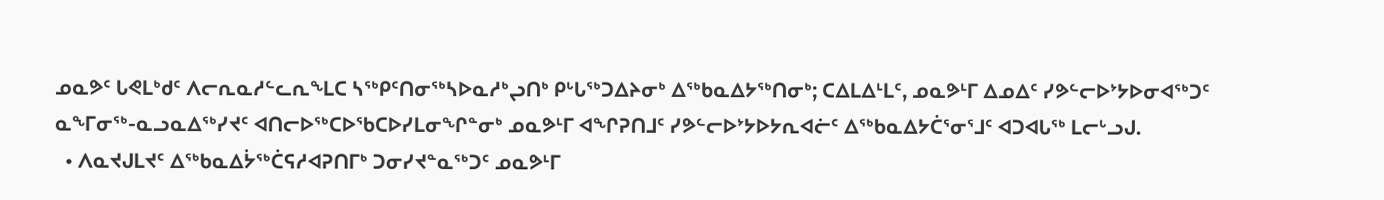ᓄᓇᕗᑦ ᒐᕙᒪᒃᑯᑦ ᐱᓕᕆᓇᓱᓪᓚᕆᖕᒪᑕ ᓴᖅᑭᑦᑎᓂᖅᓴᐅᓇᓱᒃᖢᑎᒃ ᑭᒡᒐᖅᑐᐃᔨᓂᒃ ᐃᖅᑲᓇᐃᔭᖅᑎᓂᒃ; ᑕᐃᒪᐃᒻᒪᑦ, ᓄᓇᕗᒻᒥ ᐃᓄᐃᑦ ᓯᕗᓪᓕᐅᔾᔭᐅᓂᐊᖅᑐᑦ ᓇᖕᒥᓂᖅ-ᓇᓗᓇᐃᖅᓯᔪᑦ ᐊᑎᓕᐅᖅᑕᐅᖃᑕᐅᓯᒪᓂᖏᓐᓂᒃ ᓄᓇᕗᒻᒥ ᐊᖏᕈᑎᒧᑦ ᓯᕗᓪᓕᐅᔾᔭᐅᔭᕆᐊᓖᑦ ᐃᖅᑲᓇᐃᔭᑖᕐᓂᕐᒧᑦ ᐊᑐᐊᒐᖅ ᒪᓕᒡᓗᒍ.
  • ᐱᓇᔪᒍᒪᔪᑦ ᐃᖅᑲᓇᐃᔮᖅᑖᕋᓱᐊᕈᑎᒥᒃ ᑐᓂᓯᔪᓐᓇᖅᑐᑦ ᓄᓇᕗᒻᒥ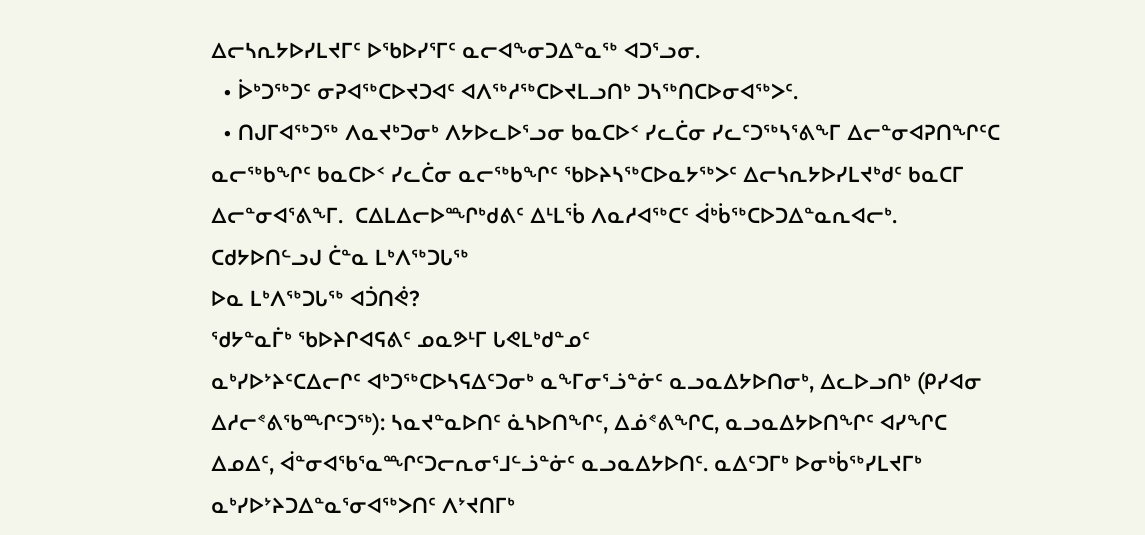ᐃᓕᓴᕆᔭᐅᓯᒪᔪᒥᑦ ᐅᖃᐅᓯᕐᒥᑦ ᓇᓕᐊᖕᓂᑐᐃᓐᓇᖅ ᐊᑐᕐᓗᓂ.
  • ᐆᒃᑐᖅᑐᑦ ᓂᕈᐊᖅᑕᐅᔪᑐᐊᑦ ᐊᐱᖅᓱᖅᑕᐅᔪᒪᓗᑎᒃ ᑐᓴᖅᑎᑕᐅᓂᐊᖅᐳᑦ.
  • ᑎᒍᒥᐊᖅᑐᖅ ᐱᓇᔪᒃᑐᓂᒃ ᐱᔭᐅᓚᐅᕐᓗᓂ ᑲᓇᑕᐅᑉ ᓯᓚᑖᓂ ᓯᓚᑦᑐᖅᓴᕐᕕᖕᒥ ᐃᓕᓐᓂᐊᕈᑎᖏᑦᑕ ᓇᓕᖅᑲᖏᑦ ᑲᓇᑕᐅᑉ ᓯᓚᑖᓂ ᓇᓕᖅᑲᖏᑦ ᖃᐅᔨᓴᖅᑕᐅᓇᔭᖅᐳᑦ ᐃᓕᓴᕆᔭᐅᓯᒪᔪᒃᑯᑦ ᑲᓇᑕᒥ ᐃᓕᓐᓂᐊᕐᕕᖕᒥ.  ᑕᐃᒪᐃᓕᐅᙱᒃᑯᕕᑦ ᐃᒻᒪᖄ ᐱᓇᓱᐊᖅᑕᑦ ᐋᒃᑳᖅᑕᐅᑐᐃᓐᓇᕆᐊᓕᒃ.
ᑕᑯᔭᐅᑎᓪᓗᒍ ᑖᓐᓇ ᒪᒃᐱᖅᑐᒐᖅ
ᐅᓇ ᒪᒃᐱᖅᑐᒐᖅ ᐊᑑᑎᕚ?
ᖁᔭᓐᓇᒦᒃ ᖃᐅᔨᒋᐊᕋᕕᑦ ᓄᓇᕗᒻᒥ ᒐᕙᒪᒃᑯᓐᓄᑦ
ᓇᒃᓯᐅᔾᔨᑦᑕᐃᓕᒋᑦ ᐊᒃᑐᖅᑕᐅᓴᕋᐃᑦᑐᓂᒃ ᓇᖕᒥᓂᕐᓘᓐᓃᑦ ᓇᓗᓇᐃᔭᐅᑎᓂᒃ, ᐃᓚᐅᓗᑎᒃ (ᑭᓯᐊᓂ ᐃᓱᓕᕝᕕᖃᙱᑦᑐᖅ): ᓴᓇᔪᓐᓇᐅᑎᑦ ᓈᓴᐅᑎᖏᑦ, ᐃᓅᕝᕕᖏᑕ, ᓇᓗᓇᐃᔭᐅᑎᖏᑦ ᐊᓯᖏᑕ ᐃᓄᐃᑦ, ᐋᓐᓂᐊᖃᕐᓇᙱᑦᑐᓕᕆᓂᕐᒧᓪᓘᓐᓃᑦ ᓇᓗᓇᐃᔭᐅᑎᑦ. ᓇᐃᑦᑐᒥᒃ ᐅᓂᒃᑳᖅᓯᒪᔪᒥᒃ ᓇᒃᓯᐅᔾᔨᑐᐃᓐᓇᕐᓂᐊᖅᐳᑎᑦ ᐱᔾᔪᑎᒥᒃ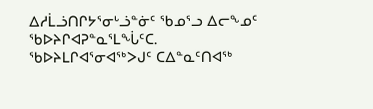ᐃᓱᒫᓘᑎᒋᔭᕐᓂᒡᓘᓐᓃᑦ ᖃᓄᕐᓗ ᐃᓕᖕᓄᑦ ᖃᐅᔨᒋᐊᕈᓐᓇᕐᒪᖔᑦᑕ. ᖃᐅᔨᒪᒋᐊᕐᓂᐊᖅᐳᒍᑦ ᑕᐃᓐᓇᑦᑎᐊᖅ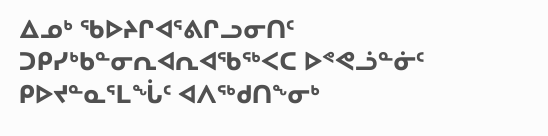ᐃᓄᒃ ᖃᐅᔨᒋᐊᕐᕕᒋᓗᓂᑎᑦ ᑐᑭᓯᒃᑲᓐᓂᕆᐊᕆᐊᖃᖅᐸᑕ ᐅᕝᕙᓘᓐᓃᑦ ᑭᐅᔪᓐᓇᕐᒪᖔᑦ ᐊᐱᖅᑯᑎᖕᓂᒃ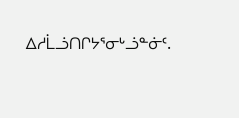ᐃᓱᒫᓘᑎᒋᔭᕐᓂᒡᓘᓐᓃᑦ.